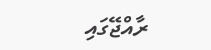ރާއްޖޭގައި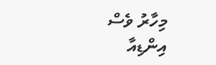މިހާރު ވެސް އިންޑިއާ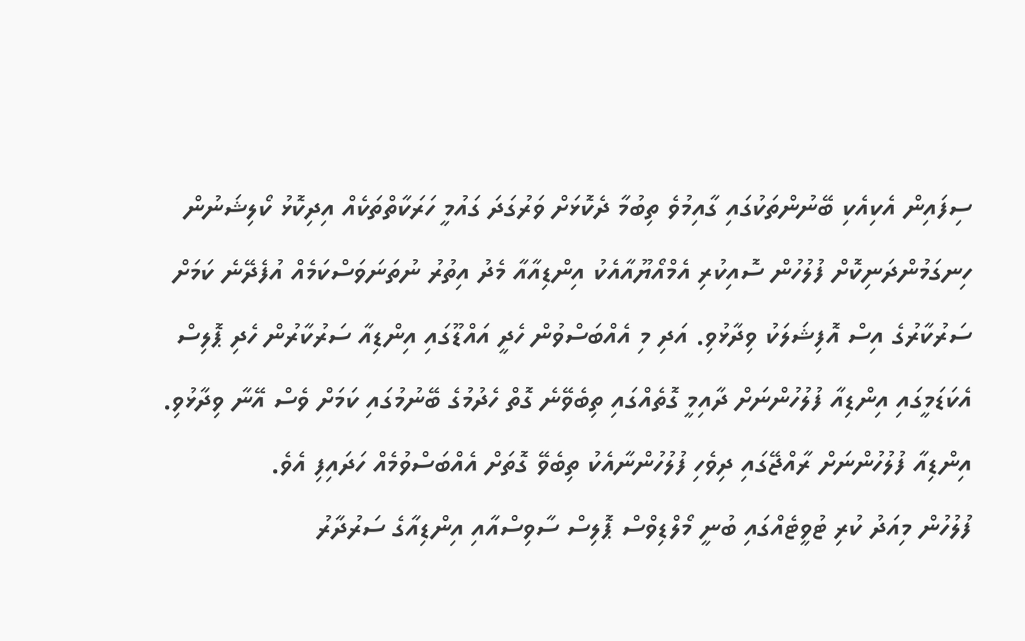ސިފައިން އެކިއެކި ބޭނުންތަކުގައި ގާއިމުވެ ތިބުމާ ދެކޮޅަށް ވަރުގަދަ ގައުމީ ހަރަކާތްތަކެއް އިދިކޮޅު ކޯލިޝަނުން ހިނގަމުންދަނިކޮށް ފުލުހުން ސޮއިކުރި އެމްއޯޔޫއާއެކު އިންޑިއާއާ މެދު އިތުރު ނުތަނަވަސްކަމެއް އުފެދޭނެ ކަމަށް ސަރުކާރުގެ އިސް އޮފިޝަލަކު ވިދާޅުވި. އަދި މި އެއްބަސްވުން ހެދީ އައްޑޫގައި އިންޑިއާ ސަރުކާރުން ހެދި ޕޮލިސް އެކަޑަމީގައި އިންޑިއާ ފުލުހުންނަށް ދާއިމީ ގޮތެއްގައި ތިބެވޭނެ ގޮތް ހެދުމުގެ ބޭނުމުގައި ކަމަށް ވެސް އޭނާ ވިދާޅުވި.
އިންޑިއާ ފުލުހުންނަށް ރާއްޖޭގައި ދިވެހި ފުލުހުންނާއެކު ތިބެވޭ ގޮތަށް އެއްބަސްވުމެއް ހަދައިފި އެވެ.
ފުލުހުން މިއަދު ކުރި ޓުވީޓެއްގައި ބުނީ މޯލްޑިވްސް ޕޮލިސް ސާވިސްއާއި އިންޑިއާގެ ސަރުދާރު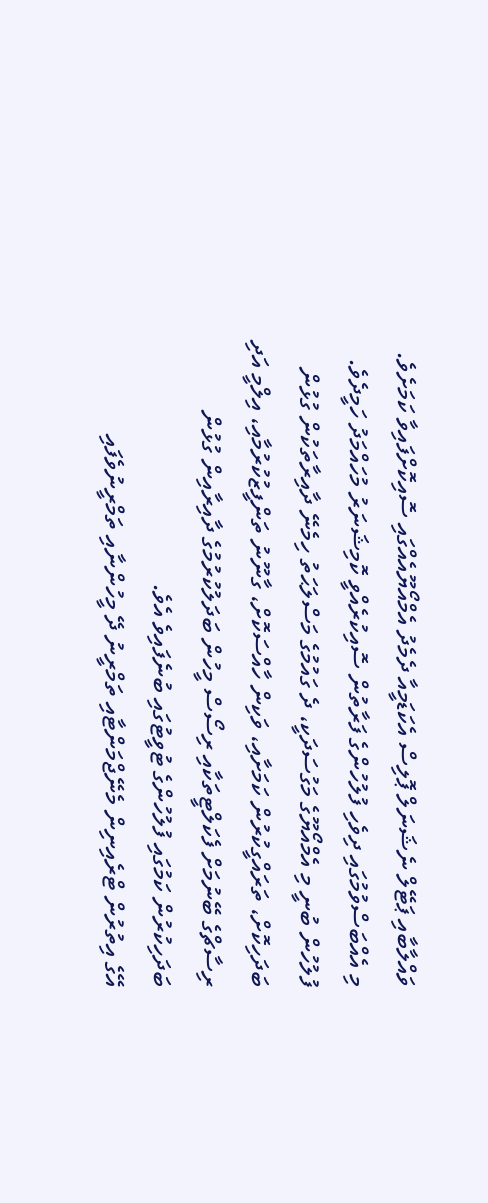ވައްލާބާއި ޕަޓޭލް ނެޝަނަލް ޕޮލިސް އެކަޑަމީއާ ދެމެދު އެމްއޯޔޫއެއްގައި ސޮއިކޮށްފައިވާ ކަމަށެވެ.
މި އެއްބަސްވުމުގައި ދިވެހި ފުލުހުންގެ ފަރާތުން ސޮއިކުރެއްވީ ކޮމިޝަނަރު މުހައްމަދު ހަމީދެވެ.
ފުލުހުން ބުނީ މި އެމްއޯޔޫގެ މަގުސަދަކީ، ދެ ގައުމުގެ މަސްލަޙަތު ހިމެނޭ ދާއިރާތަކުން ގުޅުން ބަދަހިކޮށް، ތަރައްގީކުރުން ކަމަށާއި، ވަކިން ހާއްސަކޮށް، ގާނޫނު ތަންފީޒުކުރުމާއި، އިލްމީ އަދި ރިސާޗްގެ ބޭނުމަށް ފެކަލްޓީތަކާއި ރިސޯސް މީހުން ބަދަލުކުރުމުގެ ދާއިރާއިން ގުޅުން ބަދަހިކުރުން ކަމުގައި ފުލުހުންގެ ޓުވީޓުގައި ބުނެފައިވެ އެވެ.
އޭގެ އިތުރުން ޓްރެއިނިން މެނޭޖްމަންޓާއި ތަމްރީނު ދޭ މީހުންނާއި ތަމްރީނުވެފައި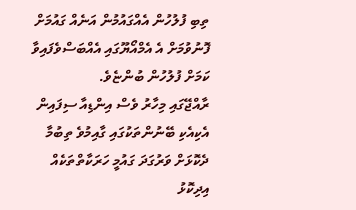ތިބި ފުލުހުން އެއްގައުމުން އަނެއް ގައުމަށް ފޮނުވުމަށް އެ އެމްއޯޔޫގައި އެއްބަސްވެފައިވާ ކަމަށް ފުލުހުން ބުންޏެވެ.
ރާއްޖޭގައި މިހާރު ވެސް އިންޑިއާ ސިފައިން އެކިއެކި ބޭނުންތަކުގައި ގާއިމުވެ ތިބުމާ ދެކޮޅަށް ވަރުގަދަ ގައުމީ ހަރަކާތްތަކެއް އިދިކޮޅު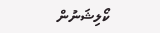ކޯލިޝަނުން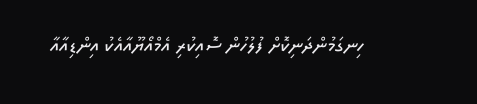ހިނގަމުންދަނިކޮށް ފުލުހުން ސޮއިކުރި އެމްއޯޔޫއާއެކު އިންޑިއާއާ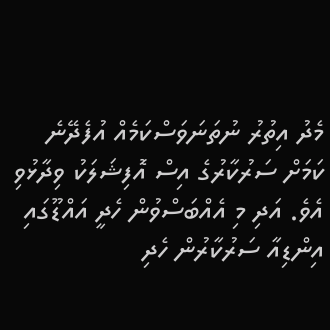މެދު އިތުރު ނުތަނަވަސްކަމެއް އުފެދޭނެ ކަމަށް ސަރުކާރުގެ އިސް އޮފިޝަލަކު ވިދާޅުވި އެވެ. އަދި މި އެއްބަސްވުން ހެދީ އައްޑޫގައި އިންޑިއާ ސަރުކާރުން ހެދި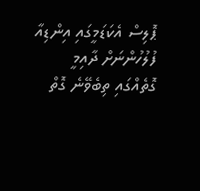ޕޮލިސް އެކަޑަމީގައި އިންޑިއާ ފުލުހުންނަށް ދާއިމީ ގޮތެއްގައި ތިބެވޭނެ ގޮތް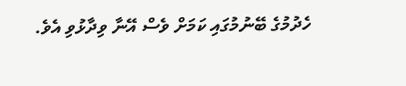ހެދުމުގެ ބޭނުމުގައި ކަމަށް ވެސް އޭނާ ވިދާޅުވި އެވެ.